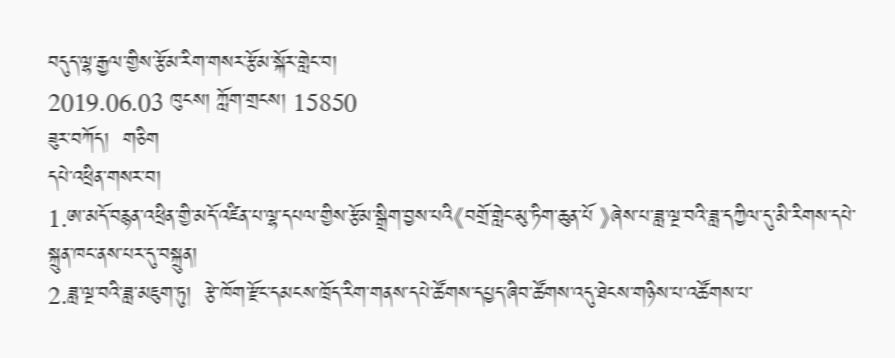བདུད་ལྷ་རྒྱལ་གྱིས་རྩོམ་རིག་གསར་རྩོམ་སྐོར་གླེང་བ།
2019.06.03 ཁུངས། ཀློག་གྲངས། 15850
ཟུར་བཀོད།  གཅིག
དཔེ་འཕྲིན་གསར་བ།
1.ཨ་མདོ་བརྙན་འཕྲིན་གྱི་མདོ་འཛིན་པ་ལྷ་དཔལ་གྱིས་རྩོམ་སྒྲིག་བྱས་པའི《བགྲོ་གླེང་མུ་ཏིག་ཆུན་པོ 》ཞེས་པ་ཟླ་ལྔ་བའི་ཟླ་དཀྱིལ་དུ་མི་རིགས་དཔེ་སྐྲུན་ཁང་ནས་པར་དུ་བསྐྲུན།
2.ཟླ་ལྔ་བའི་ཟླ་མཇུག་ཏུ།  རྩེ་ཁོག་རྫོང་དམངས་ཁྲོད་རིག་གནས་དཔེ་ཚོགས་དཔྱད་ཞིབ་ཚོགས་འདུ་ཐེངས་གཉིས་པ་འཚོགས་པ་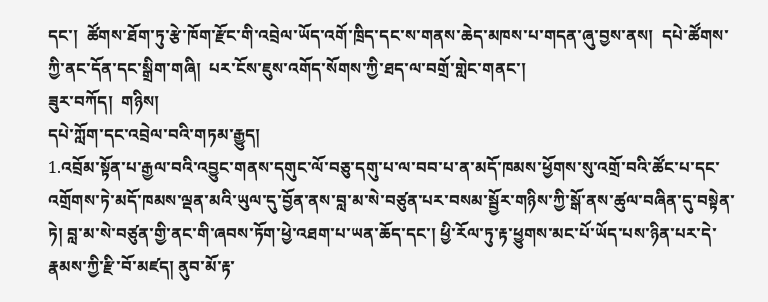དང་།  ཚོགས་ཐོག་ཏུ་རྩེ་ཁོག་རྫོང་གི་འབྲེལ་ཡོད་འགོ་ཁྲིད་དང་ས་གནས་ཆེད་མཁས་པ་གདན་ཞུ་བྱས་ནས།  དཔེ་ཚོགས་ཀྱི་ནང་དོན་དང་སྒྲིག་གཞི།  པར་ངོས་ཇུས་འགོད་སོགས་ཀྱི་ཐད་ལ་བགྲོ་གླེང་གནང་།
ཟུར་བཀོད།  གཉིས།
དཔེ་ཀློག་དང་འབྲེལ་བའི་གཏམ་རྒྱུད།
1.འབྲོམ་སྟོན་པ་རྒྱལ་བའི་འབྱུང་གནས་དགུང་ལོ་བཅུ་དགུ་པ་ལ་བབ་པ་ན་མདོ་ཁམས་ཕྱོགས་སུ་འགྲོ་བའི་ཚོང་པ་དང་འགྲོགས་ཏེ་མདོ་ཁམས་ལྡན་མའི་ཡུལ་དུ་བྱོན་ནས་བླ་མ་སེ་བཙུན་པར་བསམ་སྦྱོར་གཉིས་ཀྱི་སྒོ་ནས་ཚུལ་བཞིན་དུ་བསྟེན་ཏེ། བླ་མ་སེ་བཙུན་གྱི་ནང་གི་ཞབས་ཏོག་ཕྱེ་འཐག་པ་ཡན་ཆོད་དང་། ཕྱི་རོལ་ཏུ་རྟ་ཕྱུགས་མང་པོ་ཡོད་པས་ཉིན་པར་དེ་རྣམས་ཀྱི་རྫི་བོ་མཛད། ནུབ་མོ་རྟ་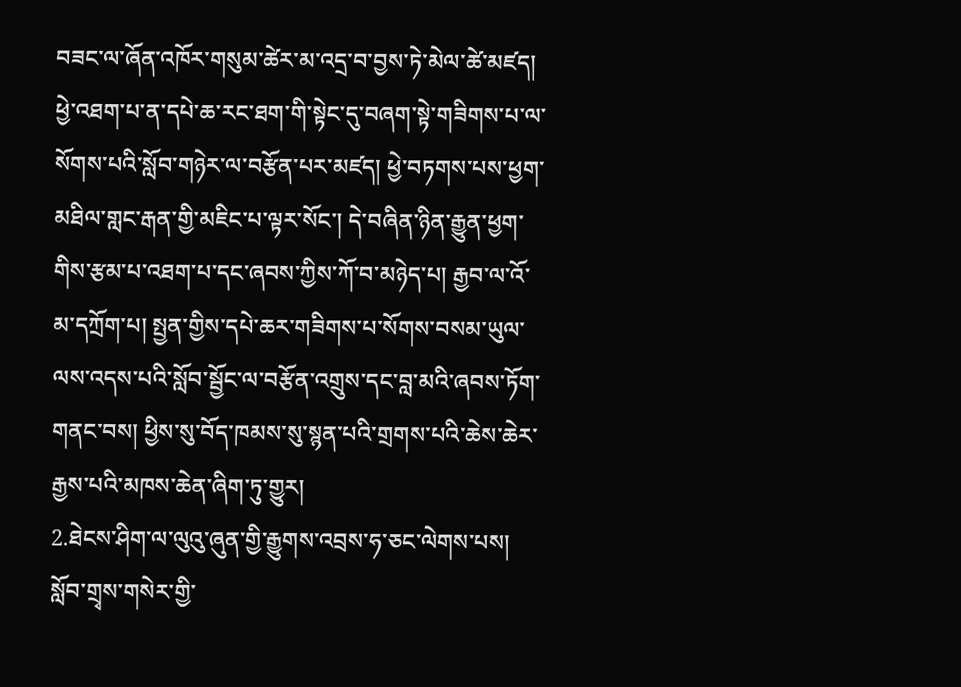བཟང་ལ་ཞོན་འཁོར་གསུམ་ཚེར་མ་འདྲ་བ་བྱས་ཏེ་མེལ་ཚེ་མཛད། ཕྱེ་འཐག་པ་ན་དཔེ་ཆ་རང་ཐག་གི་སྟེང་དུ་བཞག་སྟེ་གཟིགས་པ་ལ་སོགས་པའི་སློབ་གཉེར་ལ་བརྩོན་པར་མཛད། ཕྱེ་བཏགས་པས་ཕྱག་མཐིལ་གླང་རྒན་གྱི་མཇིང་པ་ལྟར་སོང་། དེ་བཞིན་ཉིན་རྒྱུན་ཕྱག་གིས་རྩམ་པ་འཐག་པ་དང་ཞབས་ཀྱིས་ཀོ་བ་མཉེད་པ། རྒྱབ་ལ་འོ་མ་དཀྲོག་པ། སྤྱན་གྱིས་དཔེ་ཆར་གཟིགས་པ་སོགས་བསམ་ཡུལ་ལས་འདས་པའི་སློབ་སྦྱོང་ལ་བརྩོན་འགྲུས་དང་བླ་མའི་ཞབས་ཏོག་གནང་བས། ཕྱིས་སུ་བོད་ཁམས་སུ་སྙན་པའི་གྲགས་པའི་ཆེས་ཆེར་རྒྱས་པའི་མཁས་ཆེན་ཞིག་ཏུ་གྱུར།
2.ཐེངས་ཤིག་ལ་ལུའུ་ཞུན་གྱི་རྒྱུགས་འབྲས་ཧ་ཅང་ལེགས་པས།  སློབ་གྲྭས་གསེར་གྱི་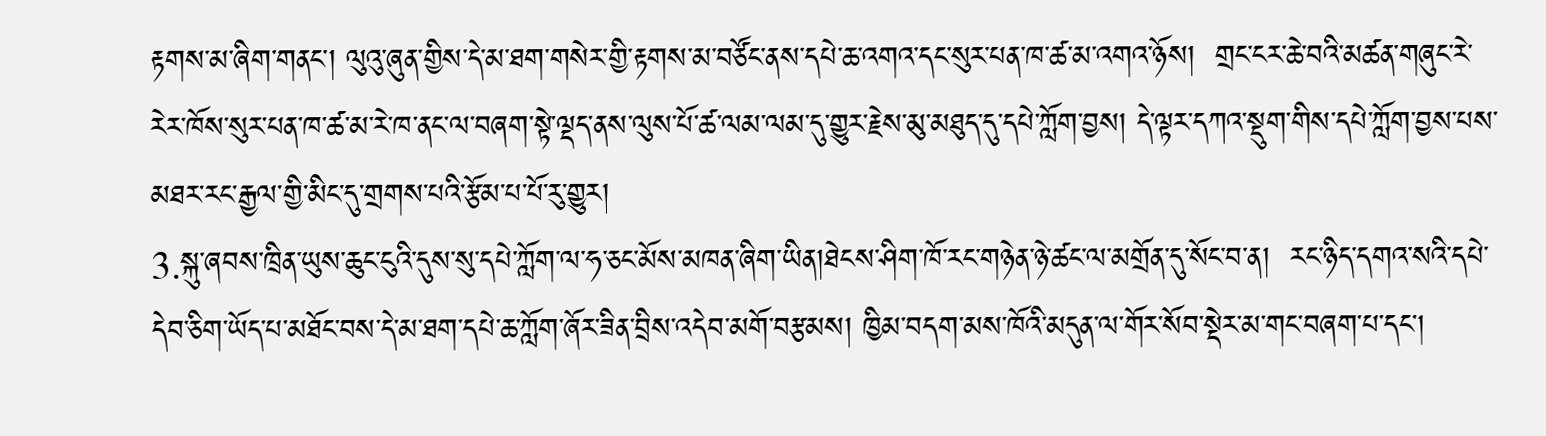རྟགས་མ་ཞིག་གནང་། ལུའུ་ཞུན་གྱིས་དེ་མ་ཐག་གསེར་གྱི་རྟགས་མ་བཙོང་ནས་དཔེ་ཆ་འགའ་དང་སུར་པན་ཁ་ཚ་མ་འགའ་ཉོས།  གྲང་ངར་ཆེ་བའི་མཚན་གཞུང་རེ་རེར་ཁོས་སུར་པན་ཁ་ཚ་མ་རེ་ཁ་ནང་ལ་བཞག་སྟེ་ལྡད་ནས་ལུས་པོ་ཚ་ལམ་ལམ་དུ་གྱུར་རྗེས་མུ་མཐུད་དུ་དཔེ་ཀློག་བྱས། དེ་ལྟར་དཀའ་སྡུག་གིས་དཔེ་ཀློག་བྱས་པས་མཐར་རང་རྒྱལ་གྱི་མིང་དུ་གྲགས་པའི་རྩོམ་པ་པོ་རུ་གྱུར།
3.སྐུ་ཞབས་ཁྲིན་ཡུས་ཆུང་ངུའི་དུས་སུ་དཔེ་ཀློག་ལ་ཧ་ཅང་མོས་མཁན་ཞིག་ཡིན།ཐེངས་ཤིག་ཁོ་རང་གཉེན་ཉེ་ཚང་ལ་མགྲོན་དུ་སོང་བ་ན།  རང་ཉིད་དགའ་སའི་དཔེ་དེབ་ཅིག་ཡོད་པ་མཐོང་བས་དེ་མ་ཐག་དཔེ་ཆ་ཀློག་ཞོར་ཟིན་བྲིས་འདེབ་མགོ་བརྩམས། ཁྱིམ་བདག་མས་ཁོའི་མདུན་ལ་གོར་སོབ་སྡེར་མ་གང་བཞག་པ་དང།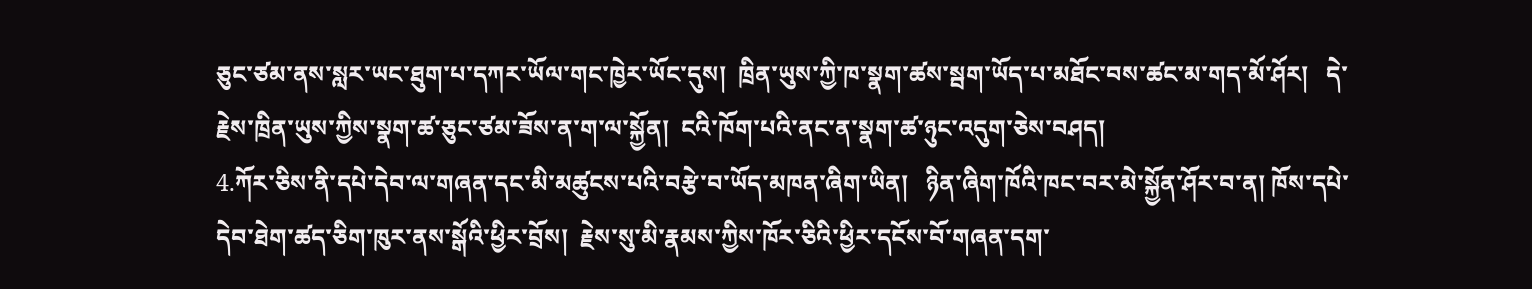ཅུང་ཙམ་ནས་སླར་ཡང་ཐུག་པ་དཀར་ཡོལ་གང་ཁྱེར་ཡོང་དུས།  ཁྲིན་ཡུས་ཀྱི་ཁ་སྣག་ཚས་སྦག་ཡོད་པ་མཐོང་བས་ཚང་མ་གད་མོ་ཤོར།   དེ་རྗེས་ཁྲིན་ཡུས་ཀྱིས་སྣག་ཚ་ཅུང་ཙམ་ཟོས་ན་ག་ལ་སྐྱོན།  ངའི་ཁོག་པའི་ནང་ན་སྣག་ཚ་ཉུང་འདུག་ཅེས་བཤད།
4.ཀོར་ཅིས་ནི་དཔེ་དེབ་ལ་གཞན་དང་མི་མཚུངས་པའི་བརྩེ་བ་ཡོད་མཁན་ཞིག་ཡིན།   ཉིན་ཞིག་ཁོའི་ཁང་བར་མེ་སྐྱོན་ཤོར་བ་ན། ཁོས་དཔེ་དེབ་ཐེག་ཚད་ཅིག་ཁུར་ནས་སྒོའི་ཕྱིར་བྲོས།  རྗེས་སུ་མི་རྣམས་ཀྱིས་ཁོར་ཅིའི་ཕྱིར་དངོས་བོ་གཞན་དག་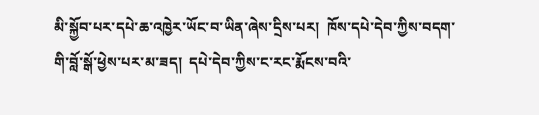མི་སྐྱོབ་པར་དཔེ་ཆ་འཁྱེར་ཡོང་བ་ཡིན་ཞེས་དྲིས་པར།  ཁོས་དཔེ་དེབ་ཀྱིས་བདག་གི་བློ་སྒོ་ཕྱེས་པར་མ་ཟད།  དཔེ་དེབ་ཀྱིས་ང་རང་རྨོངས་བའི་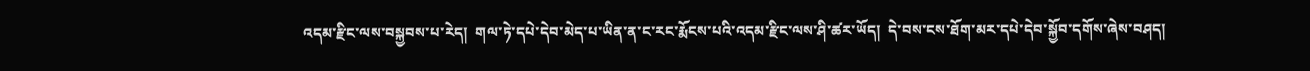འདམ་རྫིང་ལས་བསྐྱབས་པ་རེད།  གལ་ཏེ་དཔེ་དེབ་མེད་པ་ཡིན་ན་ང་རང་རྨོངས་པའི་འདམ་རྫིང་ལས་ཤི་ཚར་ཡོད།  དེ་བས་ངས་ཐོག་མར་དཔེ་དེབ་སྐྱོབ་དགོས་ཞེས་བཤད།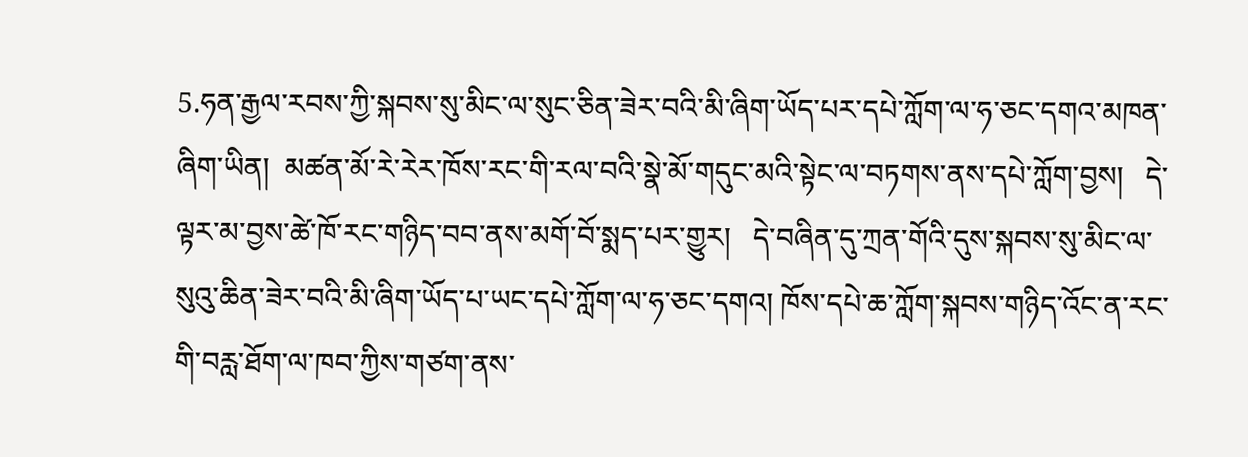5.ཧན་རྒྱལ་རབས་ཀྱི་སྐབས་སུ་མིང་ལ་སུང་ཅིན་ཟེར་བའི་མི་ཞིག་ཡོད་པར་དཔེ་ཀློག་ལ་ཧ་ཅང་དགའ་མཁན་ཞིག་ཡིན།  མཚན་མོ་རེ་རེར་ཁོས་རང་གི་རལ་བའི་སྣེ་མོ་གདུང་མའི་སྟེང་ལ་བཏགས་ནས་དཔེ་ཀློག་བྱས།   དེ་ལྟར་མ་བྱས་ཚེ་ཁོ་རང་གཉིད་བབ་ནས་མགོ་བོ་སྨད་པར་གྱུར།   དེ་བཞིན་དུ་ཀྲན་གོའི་དུས་སྐབས་སུ་མིང་ལ་སུའུ་ཆིན་ཟེར་བའི་མི་ཞིག་ཡོད་པ་ཡང་དཔེ་ཀློག་ལ་ཧ་ཅང་དགའ། ཁོས་དཔེ་ཆ་ཀློག་སྐབས་གཉིད་འོང་ན་རང་གི་བརླ་ཐོག་ལ་ཁབ་ཀྱིས་གཙག་ནས་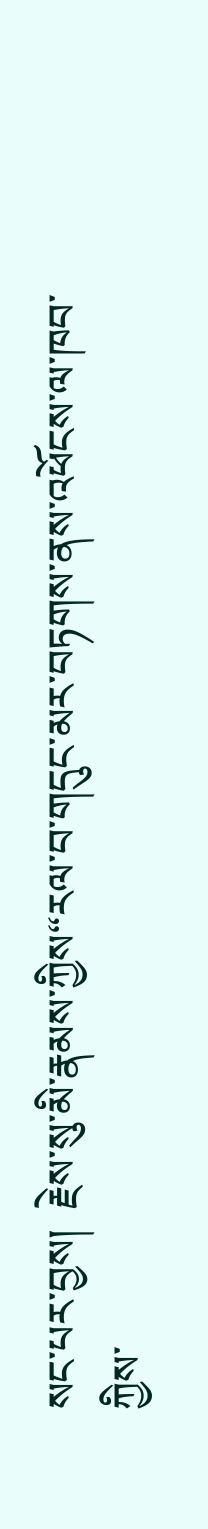སང་པར་བྱས།  རྗེས་སུ་མི་རྣམས་ཀྱིས“རལ་བ་གདུང་མར་བཏགས་ནས་འཕོངས་ལ་ཁབ་ཀྱིས་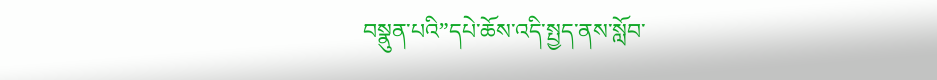བསྣུན་པའི”དཔེ་ཆོས་འདི་སྤྱད་ནས་སློབ་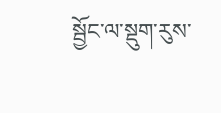སྦྱོང་ལ་སྡུག་རུས་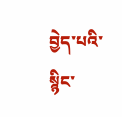བྱེད་པའི་སྙིང་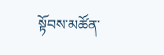སྟོབས་མཚོན་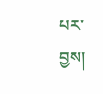པར་བྱས།